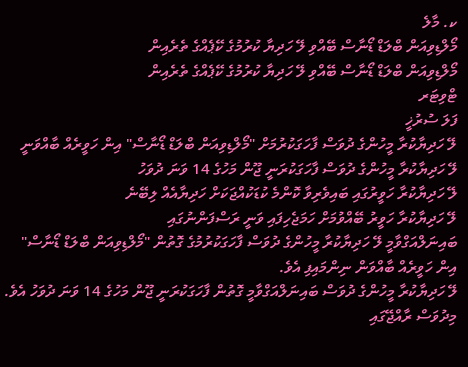ކ. މާލެ
މޯލްޑިވިއަން ބްލަޑް ޑޯނާސް ބޭއްވި ލޭ ހަދިޔާ ކުރުމުގެ ކޭޕެއްގެ ތެރެއިން
މޯލްޑިވިއަން ބްލަޑް ޑޯނާސް ބޭއްވި ލޭ ހަދިޔާ ކުރުމުގެ ކޭޕެއްގެ ތެރެއިން
ޓްވިޓަރ
ފަލަ ސުރުޚީ
ލޭ ހަދިޔާކުރާ މީހުންގެ ދުވަސް ފާހަގަކުރުމަށް "މޯލްޑިވިއަން ބްލަޑް ޑޯނާސް" އިން ހަވީރެއް ބާއްވަނީ
ލޭ ހަދިޔާކުރާ މީހުންގެ ދުވަސް ފާހަގަކުރަނީ ޖޫން މަހުގެ 14 ވަނަ ދުވަހު
ލޭ ހަދިޔާކުރާ ހަވީރުގައި ބައިވެރިވާ ކޮންމެ ކުޑަކުއްޖަކަށް ހަދިޔާއެއް ލިބޭނެ
ލޭ ހަދިޔާކުރާ ހަވީރު ބޭއްވުމަށް ހަމަޖެހިފައި ވަނީ ރަސްފަންނުގައި
ބައިނަލްއަގްވާމީ ލޭ ހަދިޔާކުރާ މީހުންގެ ދުވަސް ފާހަގަކުރުމުގެ ގޮތުން "މޯލްޑިވިއަން ބްލަޑް ޑޯނާސް" އިން ހަވީރެއް ބާއްވަން ނިންމައިފި އެވެ.
ލޭ ހަދިޔާކުރާ މީހުންގެ ދުވަސް ބައިނަލްއަގްވާމީ ގޮތުން ފާހަގަކުރަނީ ޖޫން މަހުގެ 14 ވަނަ ދުވަހު އެވެ. މިދުވަސް ރާއްޖޭގައި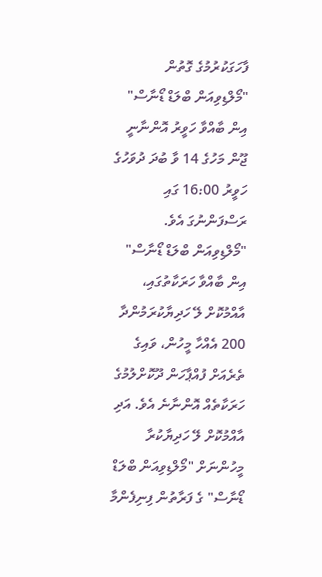ފާހަގަކުރުމުގެ ގޮތުން "މޯލްޑިވިއަން ބްލަޑް ޑޯނާސް" އިން ބާއްވާ ހަވީރު އޮންނާނީ ޖޫން މަހުގެ 14 ވާ ބުދަ ދުވަހުގެ ހަވީރު 16:00 ގައި ރަސްފަންނުގަ އެވެ.
"މޯލްޑިވިއަން ބްލަޑް ޑޯނާސް" އިން ބާއްވާ ހަރަކާތުގައި، އާއްމުކޮށް ލޭ ހަދިޔާކުރަމުންދާ 200 އެއްހާ މީހުން، ވައިގެ ތެރެއަށް ފުއްޕާހަން ދޫކޮށްލުމުގެ ހަރަކާތެއް އޮންނާނެ އެވެ. އަދި އާއްމުކޮށް ލޭ ހަދިޔާކުރާ މީހުންނަށް "މޯލްޑިވިއަން ބްލަޑް ޑޯނާސް" ގެ ފަރާތުން ފިނިފެންމާ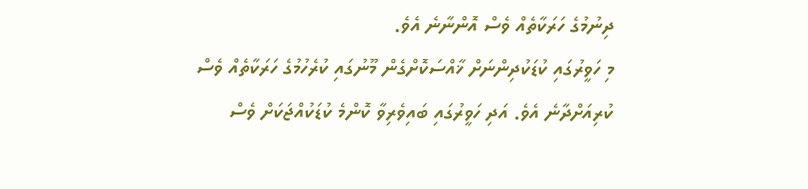ދިނުމުގެ ހަރަކާތެއް ވެސް އޮންނާނެ އެވެ.
މި ހަވީރުގައި ކުޑަކުދިންނަށް ޚާއްސަކޮށްގެން މޫނުގައި ކުރެހުމުގެ ހަރަކާތެއް ވެސް ކުރިއަށްދާނެ އެވެ. އަދި ހަވީރުގައި ބައިވެރިވާ ކޮންމެ ކުޑަކުއްޖަކަށް ވެސް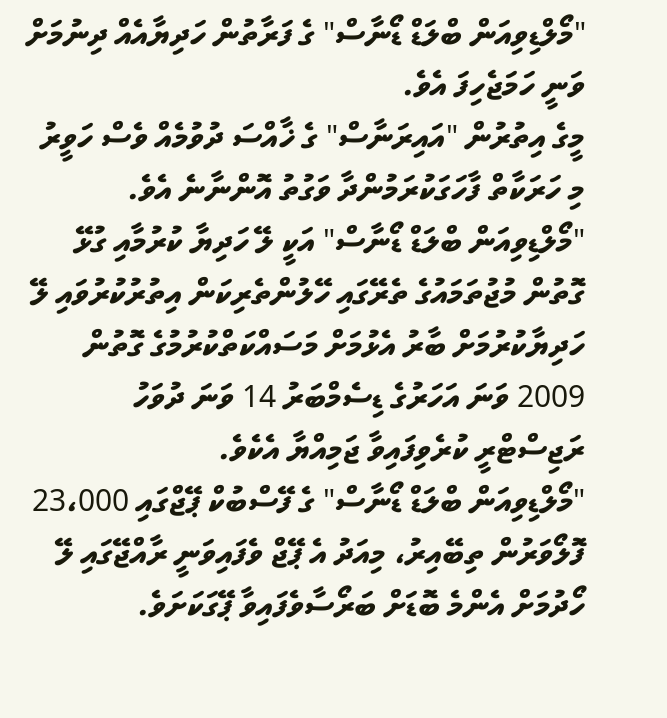"މޯލްޑިވިއަން ބްލަޑް ޑޯނާސް" ގެ ފަރާތުން ހަދިޔާއެއް ދިނުމަށް ވަނީ ހަމަޖެހިފަ އެވެ.
މީގެ އިތުރުން "އައިރަނާސް" ގެ ޚާއްސަ ދުވުމެއް ވެސް ހަވީރު މި ހަރަކާތް ފާހަގަކުރަމުންދާ ވަގުތު އޮންނާނެ އެވެ.
"މޯލްޑިވިއަން ބްލަޑް ޑޯނާސް" އަކީ ލޭ ހަދިޔާ ކުރުމާއި ގުޅޭ ގޮތުން މުޖުތަމައުގެ ތެރޭގައި ހޭލުންތެރިކަން އިތުރުކުރުވައި ލޭ ހަދިޔާކުރުމަށް ބާރު އެޅުމަށް މަސައްކަތްކުރުމުގެ ގޮތުން 2009 ވަނަ އަހަރުގެ ޑިސެމްބަރު 14 ވަނަ ދުވަހު ރަޖިސްޓްރީ ކުރެވިފައިވާ ޖަމިއްޔާ އެކެވެ.
"މޯލްޑިވިއަން ބްލަޑް ޑޯނާސް" ގެ ފޭސްބުކް ޕޭޖްގައި 23،000 ފޮލޯވަރުން ތިބޭއިރު، މިއަދު އެ ޕޭޖް ވެފައިވަނީ ރާއްޖޭގައި ލޭ ހޯދުމަށް އެންމެ ބޮޑަށް ބަރޯސާވެފައިވާ ޕޭގަކަށަވެ.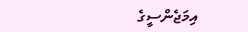އިމަޖެންސީގެ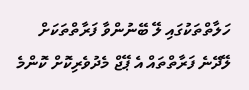ހަލާތްތަކުގައި ލޭ ބޭނުންވާ ފަރާތްތަކަށް ލޭދޭނެ ފަރާތްތައް އެ ޕޭޖް މެދުވެރިކޮށް ކޮންމެ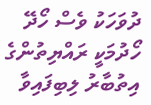ދުވަހަކު ވެސް ހޯދޭ ހޯދުމަކީ ރައްޔިތުންގެ އިތުބާރު ލިބިފައިވާ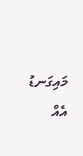މައިގަނޑު އެއް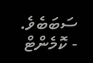ސަބަބެވެ.
- ކޮމެންޓް